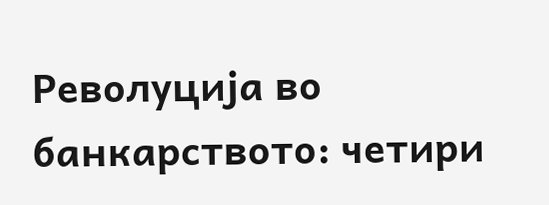Револуција во банкарството: четири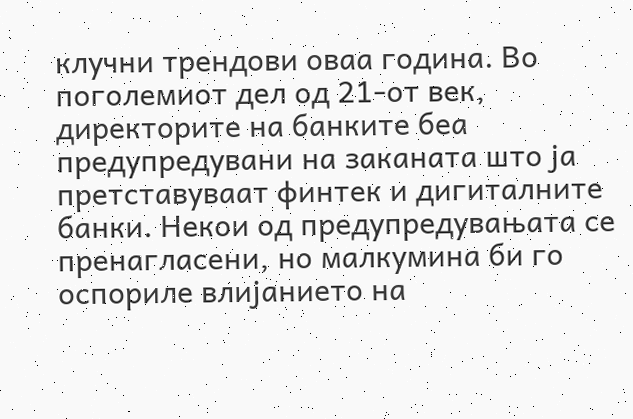клучни трендови оваа година. Во поголемиот дел од 21-от век, директорите на банките беа предупредувани на заканата што ја претставуваат финтек и дигиталните банки. Некои од предупредувањата се пренагласени, но малкумина би го оспориле влијанието на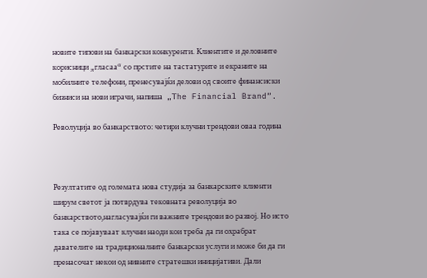новите типови на банкарски конкуренти. Клиентите и деловните корисници „гласаа“ со прстите на тастатурите и екраните на мобилните телефони, пренесувајќи делови од своите финансиски бизниси на нови играчи, напиша  „The Financial Brand“.

Револуција во банкарството: четири клучни трендови оваа година



Резултатите од големата нова студија за банкарските клиенти ширум светот ја потврдува тековната револуција во банкарството,нагласувајќи ги важните трендови во развој. Но исто така се појавуваат клучни наоди кои треба да ги охрабрат давателите на традиционалните банкарски услуги и може би да ги пренасочат некои од нивните стратешки иницијативи. Дали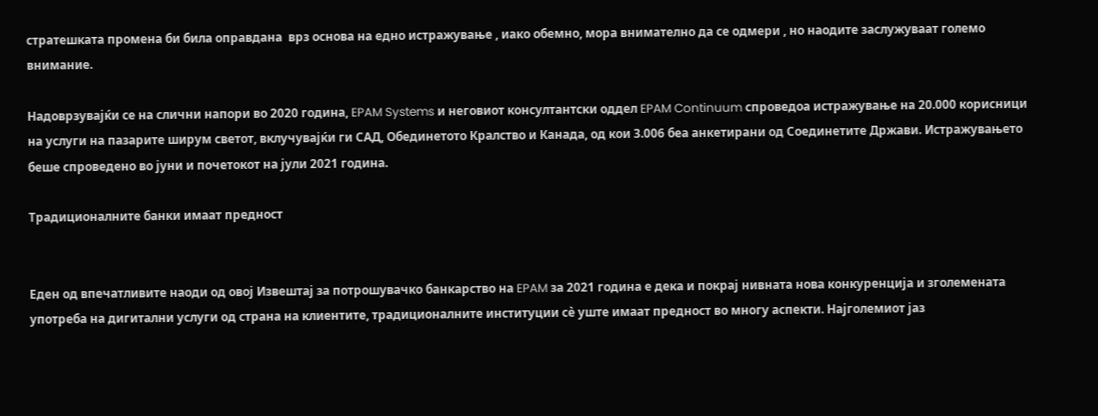стратешката промена би била оправдана  врз основа на едно истражување , иако обемно, мора внимателно да се одмери , но наодите заслужуваат големо внимание.

Надоврзувајќи се на слични напори во 2020 година, EPAM Systems и неговиот консултантски оддел EPAM Continuum спроведоа истражување на 20.000 корисници на услуги на пазарите ширум светот, вклучувајќи ги САД, Обединетото Кралство и Канада, од кои 3.006 беа анкетирани од Соединетите Држави. Истражувањето беше спроведено во јуни и почетокот на јули 2021 година.

Традиционалните банки имаат предност


Еден од впечатливите наоди од овој Извештај за потрошувачко банкарство на EPAM за 2021 година е дека и покрај нивната нова конкуренција и зголемената употреба на дигитални услуги од страна на клиентите, традиционалните институции сè уште имаат предност во многу аспекти. Најголемиот јаз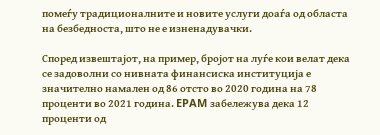помеѓу традиционалните и новите услуги доаѓа од областа на безбедноста, што не е изненадувачки.

Според извештајот, на пример, бројот на луѓе кои велат дека се задоволни со нивната финансиска институција е значително намален од 86 отсто во 2020 година на 78 проценти во 2021 година. EPAM забележува дека 12 проценти од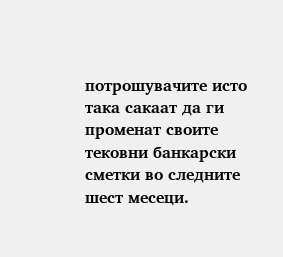потрошувачите исто така сакаат да ги променат своите тековни банкарски сметки во следните шест месеци.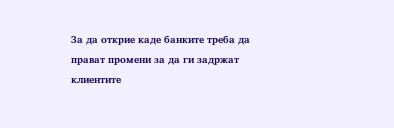За да открие каде банките треба да прават промени за да ги задржат клиентите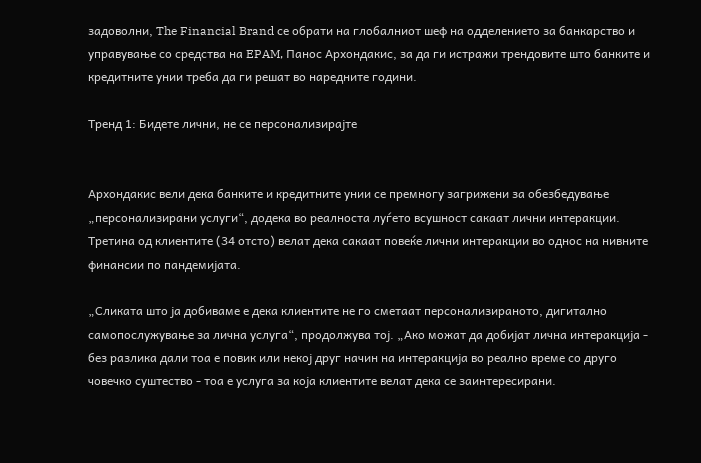задоволни, The Financial Brand се обрати на глобалниот шеф на одделението за банкарство и управување со средства на EPAM, Панос Архондакис, за да ги истражи трендовите што банките и кредитните унии треба да ги решат во наредните години.

Тренд 1: Бидете лични, не се персонализирајте


Архондакис вели дека банките и кредитните унии се премногу загрижени за обезбедување „персонализирани услуги“, додека во реалноста луѓето всушност сакаат лични интеракции. Третина од клиентите (34 отсто) велат дека сакаат повеќе лични интеракции во однос на нивните финансии по пандемијата.

„Сликата што ја добиваме е дека клиентите не го сметаат персонализираното, дигитално самопослужување за лична услуга“, продолжува тој. „Ако можат да добијат лична интеракција - без разлика дали тоа е повик или некој друг начин на интеракција во реално време со друго човечко суштество - тоа е услуга за која клиентите велат дека се заинтересирани.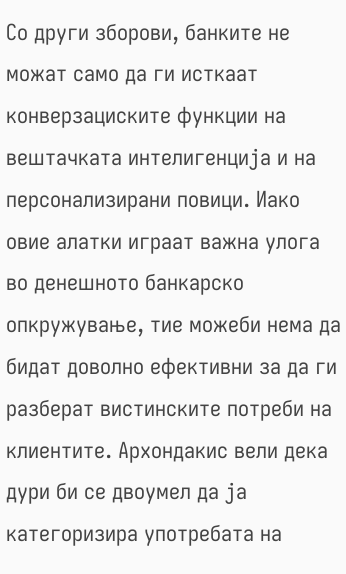Со други зборови, банките не можат само да ги исткаат конверзациските функции на вештачката интелигенција и на персонализирани повици. Иако овие алатки играат важна улога во денешното банкарско опкружување, тие можеби нема да бидат доволно ефективни за да ги разберат вистинските потреби на клиентите. Архондакис вели дека дури би се двоумел да ја категоризира употребата на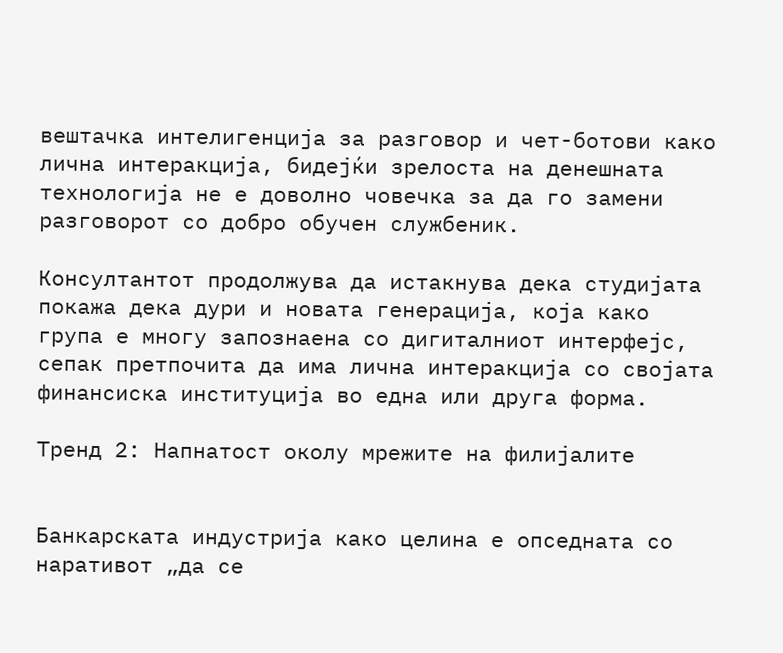вештачка интелигенција за разговор и чет-ботови како лична интеракција, бидејќи зрелоста на денешната технологија не е доволно човечка за да го замени разговорот со добро обучен службеник.

Консултантот продолжува да истакнува дека студијата покажа дека дури и новата генерација, која како група е многу запознаена со дигиталниот интерфејс, сепак претпочита да има лична интеракција со својата финансиска институција во една или друга форма.

Тренд 2: Напнатост околу мрежите на филијалите


Банкарската индустрија како целина е опседната со наративот „да се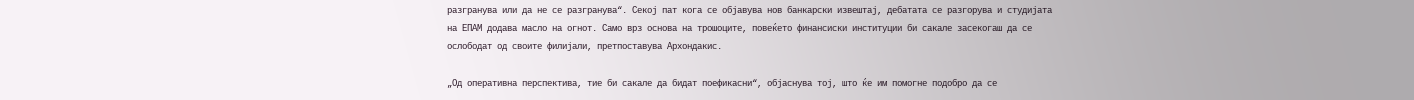разгранува или да не се разгранува“. Секој пат кога се објавува нов банкарски извештај, дебатата се разгорува и студијата на ЕПАМ додава масло на огнот. Само врз основа на трошоците, повеќето финансиски институции би сакале засекогаш да се ослободат од своите филијали, претпоставува Архондакис.

„Од оперативна перспектива, тие би сакале да бидат поефикасни“, објаснува тој, што ќе им помогне подобро да се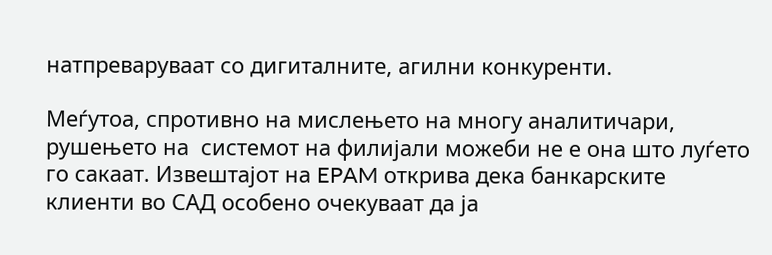натпреваруваат со дигиталните, агилни конкуренти.

Меѓутоа, спротивно на мислењето на многу аналитичари, рушењето на  системот на филијали можеби не е она што луѓето го сакаат. Извештајот на EPAM открива дека банкарските клиенти во САД особено очекуваат да ја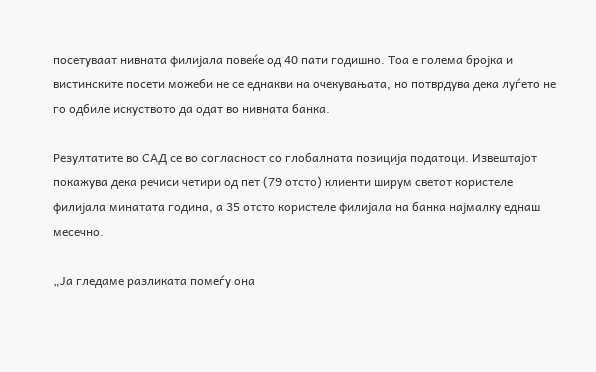посетуваат нивната филијала повеќе од 40 пати годишно. Тоа е голема бројка и вистинските посети можеби не се еднакви на очекувањата, но потврдува дека луѓето не го одбиле искуството да одат во нивната банка.

Резултатите во САД се во согласност со глобалната позиција податоци. Извештајот покажува дека речиси четири од пет (79 отсто) клиенти ширум светот користеле филијала минатата година, а 35 отсто користеле филијала на банка најмалку еднаш месечно.

„Ја гледаме разликата помеѓу она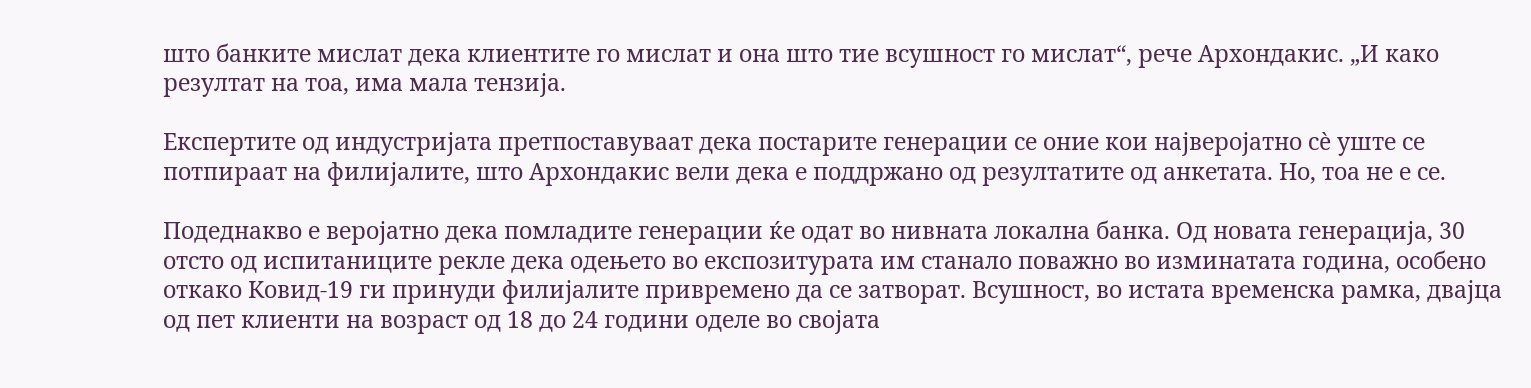што банките мислат дека клиентите го мислат и она што тие всушност го мислат“, рече Архондакис. „И како резултат на тоа, има мала тензија.

Експертите од индустријата претпоставуваат дека постарите генерации се оние кои најверојатно сè уште се потпираат на филијалите, што Архондакис вели дека е поддржано од резултатите од анкетата. Но, тоа не е се.

Подеднакво е веројатно дека помладите генерации ќе одат во нивната локална банка. Од новата генерација, 30 отсто од испитаниците рекле дека одењето во експозитурата им станало поважно во изминатата година, особено откако Ковид-19 ги принуди филијалите привремено да се затворат. Всушност, во истата временска рамка, двајца од пет клиенти на возраст од 18 до 24 години оделе во својата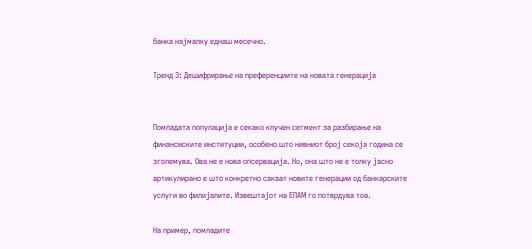банка најмалку еднаш месечно.

Тренд 3: Дешифрирање на преференциите на новата генерација


Помладата популација е секако клучен сегмент за разбирање на финансиските институции, особено што нивниот број секоја година се зголемува. Ова не е нова опсервација. Но, она што не е толку јасно артикулирано е што конкретно сакаат новите генерации од банкарските услуги во филијалите. Извештајот на ЕПАМ го потврдува тоа.

На пример, помладите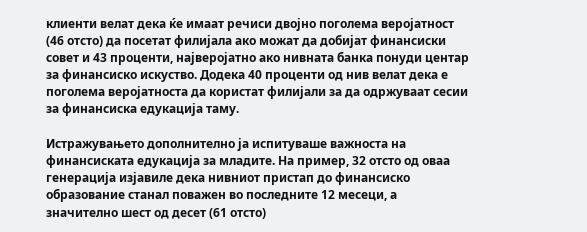клиенти велат дека ќе имаат речиси двојно поголема веројатност (46 отсто) да посетат филијала ако можат да добијат финансиски совет и 43 проценти, најверојатно ако нивната банка понуди центар за финансиско искуство. Додека 40 проценти од нив велат дека е поголема веројатноста да користат филијали за да одржуваат сесии за финансиска едукација таму.

Истражувањето дополнително ја испитуваше важноста на финансиската едукација за младите. На пример, 32 отсто од оваа генерација изјавиле дека нивниот пристап до финансиско образование станал поважен во последните 12 месеци, а значително шест од десет (61 отсто)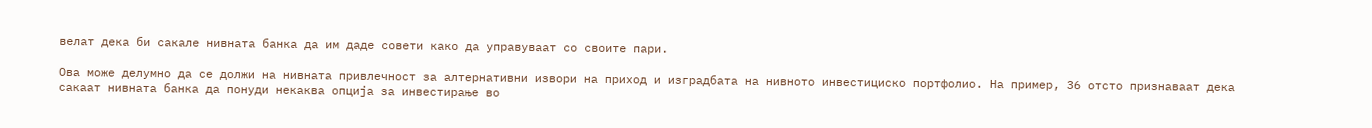велат дека би сакале нивната банка да им даде совети како да управуваат со своите пари.

Ова може делумно да се должи на нивната привлечност за алтернативни извори на приход и изградбата на нивното инвестициско портфолио. На пример, 36 отсто признаваат дека сакаат нивната банка да понуди некаква опција за инвестирање во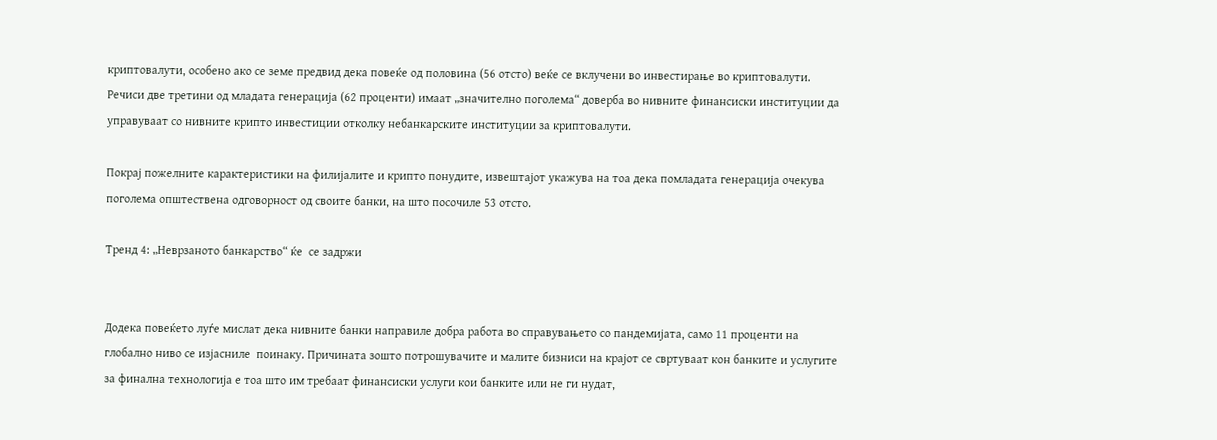криптовалути, особено ако се земе предвид дека повеќе од половина (56 отсто) веќе се вклучени во инвестирање во криптовалути. Речиси две третини од младата генерација (62 проценти) имаат „значително поголема“ доверба во нивните финансиски институции да управуваат со нивните крипто инвестиции отколку небанкарските институции за криптовалути.

Покрај пожелните карактеристики на филијалите и крипто понудите, извештајот укажува на тоа дека помладата генерација очекува поголема општествена одговорност од своите банки, на што посочиле 53 отсто.

Тренд 4: „Неврзаното банкарство“ ќе  се задржи


Додека повеќето луѓе мислат дека нивните банки направиле добра работа во справувањето со пандемијата, само 11 проценти на глобално ниво се изјасниле  поинаку. Причината зошто потрошувачите и малите бизниси на крајот се свртуваат кон банките и услугите за финална технологија е тоа што им требаат финансиски услуги кои банките или не ги нудат,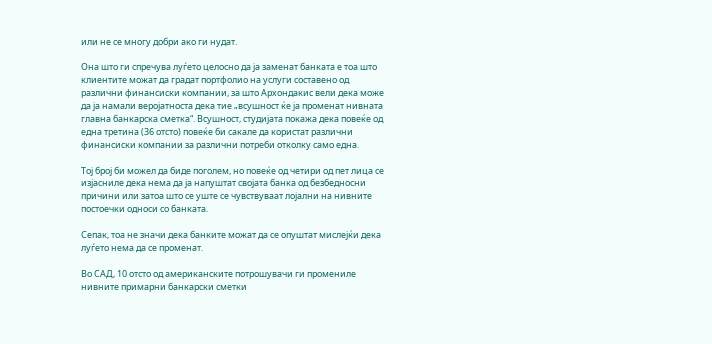или не се многу добри ако ги нудат.

Она што ги спречува луѓето целосно да ја заменат банката е тоа што клиентите можат да градат портфолио на услуги составено од различни финансиски компании, за што Архондакис вели дека може да ја намали веројатноста дека тие „всушност ќе ја променат нивната главна банкарска сметка“. Всушност, студијата покажа дека повеќе од една третина (36 отсто) повеќе би сакале да користат различни финансиски компании за различни потреби отколку само една.

Тој број би можел да биде поголем, но повеќе од четири од пет лица се изјасниле дека нема да ја напуштат својата банка од безбедносни причини или затоа што се уште се чувствуваат лојални на нивните постоечки односи со банката.

Сепак, тоа не значи дека банките можат да се опуштат мислејќи дека луѓето нема да се променат.

Во САД, 10 отсто од американските потрошувачи ги промениле нивните примарни банкарски сметки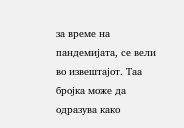за време на пандемијата, се вели во извештајот. Таа бројка може да одразува како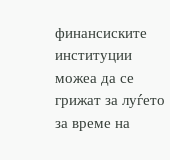финансиските институции можеа да се грижат за луѓето за време на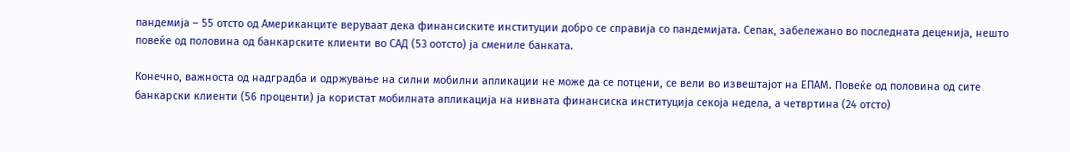пандемија – 55 отсто од Американците веруваат дека финансиските институции добро се справија со пандемијата. Сепак, забележано во последната деценија, нешто повеќе од половина од банкарските клиенти во САД (53 оотсто) ја смениле банката.

Конечно, важноста од надградба и одржување на силни мобилни апликации не може да се потцени, се вели во извештајот на ЕПАМ. Повеќе од половина од сите банкарски клиенти (56 проценти) ја користат мобилната апликација на нивната финансиска институција секоја недела, а четвртина (24 отсто)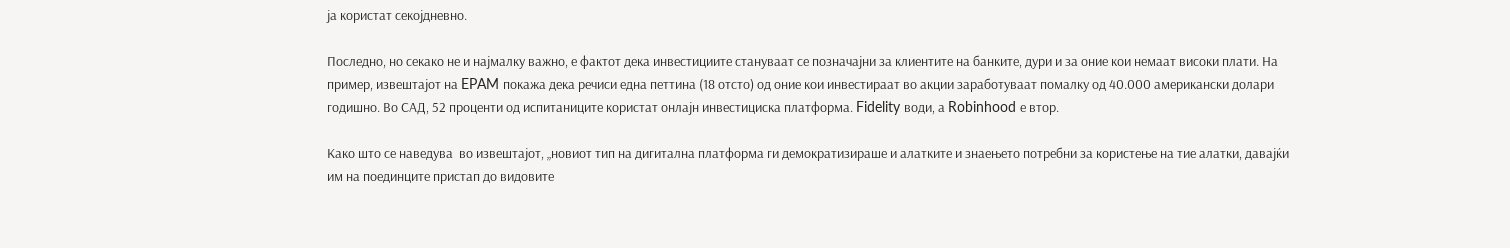ја користат секојдневно.

Последно, но секако не и најмалку важно, е фактот дека инвестициите стануваат се позначајни за клиентите на банките, дури и за оние кои немаат високи плати. На пример, извештајот на EPAM покажа дека речиси една петтина (18 отсто) од оние кои инвестираат во акции заработуваат помалку од 40.000 американски долари годишно. Во САД, 52 проценти од испитаниците користат онлајн инвестициска платформа. Fidelity води, а Robinhood е втор.

Како што се наведува  во извештајот, „новиот тип на дигитална платформа ги демократизираше и алатките и знаењето потребни за користење на тие алатки, давајќи им на поединците пристап до видовите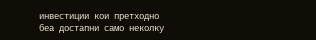инвестиции кои претходно беа достапни само неколку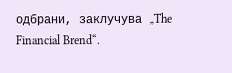одбрани, заклучува „The Financial Brend“.